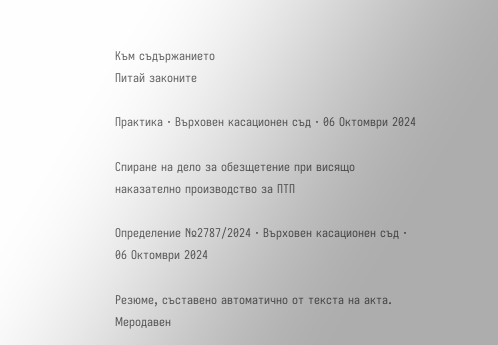Към съдържанието
Питай законите

Практика · Върховен касационен съд · 06 Октомври 2024

Спиране на дело за обезщетение при висящо наказателно производство за ПТП

Определение №2787/2024 · Върховен касационен съд · 06 Октомври 2024

Резюме, съставено автоматично от текста на акта. Меродавен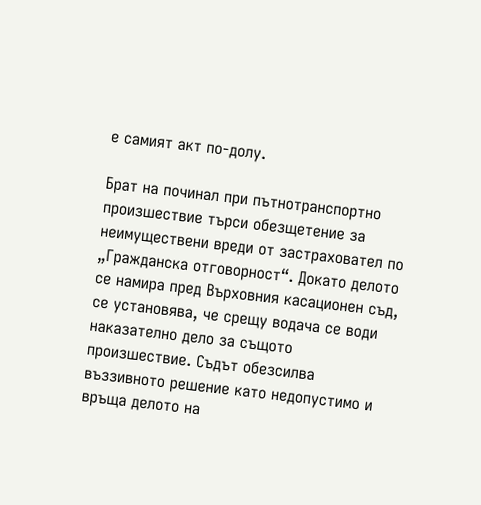е самият акт по-долу.

Брат на починал при пътнотранспортно произшествие търси обезщетение за неимуществени вреди от застраховател по „Гражданска отговорност“. Докато делото се намира пред Върховния касационен съд, се установява, че срещу водача се води наказателно дело за същото произшествие. Съдът обезсилва въззивното решение като недопустимо и връща делото на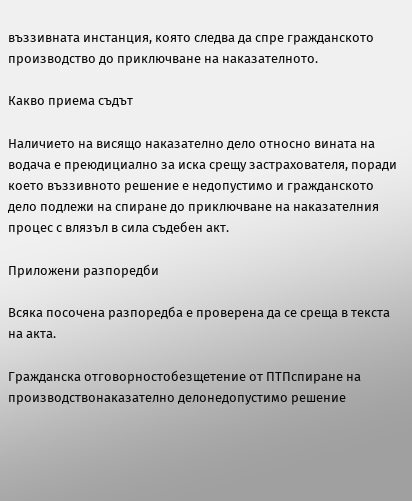въззивната инстанция, която следва да спре гражданското производство до приключване на наказателното.

Какво приема съдът

Наличието на висящо наказателно дело относно вината на водача е преюдициално за иска срещу застрахователя, поради което въззивното решение е недопустимо и гражданското дело подлежи на спиране до приключване на наказателния процес с влязъл в сила съдебен акт.

Приложени разпоредби

Всяка посочена разпоредба е проверена да се среща в текста на акта.

Гражданска отговорностобезщетение от ПТПспиране на производствонаказателно делонедопустимо решение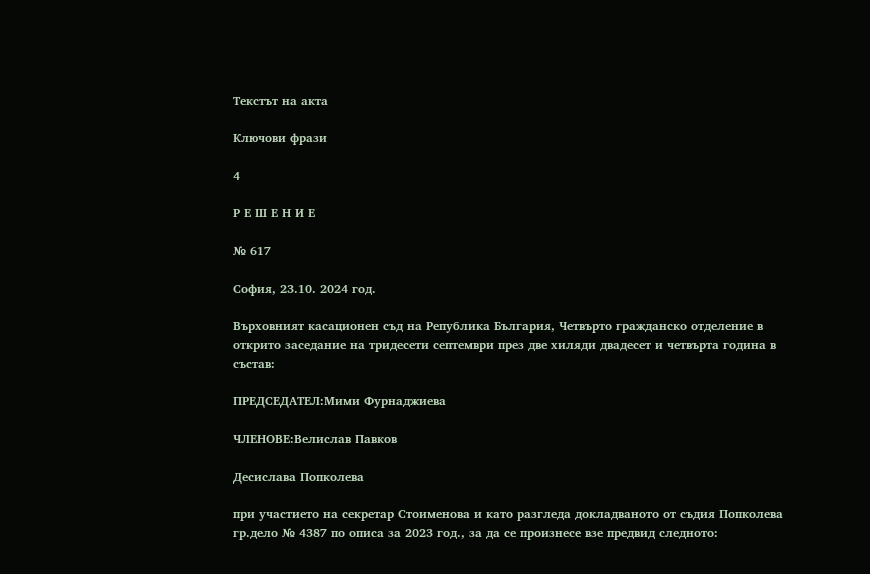Текстът на акта

Ключови фрази

4

Р Е Ш Е Н И Е

№ 617

София, 23.10. 2024 год.

Върховният касационен съд на Република България, Четвърто гражданско отделение в открито заседание на тридесети септември през две хиляди двадесет и четвърта година в състав:

ПРЕДСЕДАТЕЛ:Мими Фурнаджиева

ЧЛЕНОВЕ:Велислав Павков

Десислава Попколева

при участието на секретар Стоименова и като разгледа докладваното от съдия Попколева гр.дело № 4387 по описа за 2023 год., за да се произнесе взе предвид следното: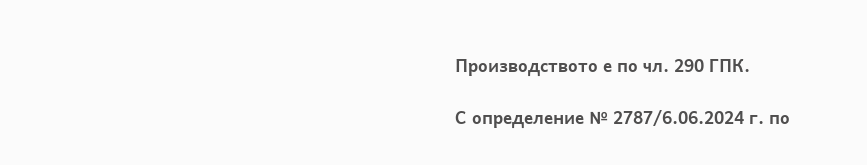Производството е по чл. 290 ГПК.

С определение № 2787/6.06.2024 г. по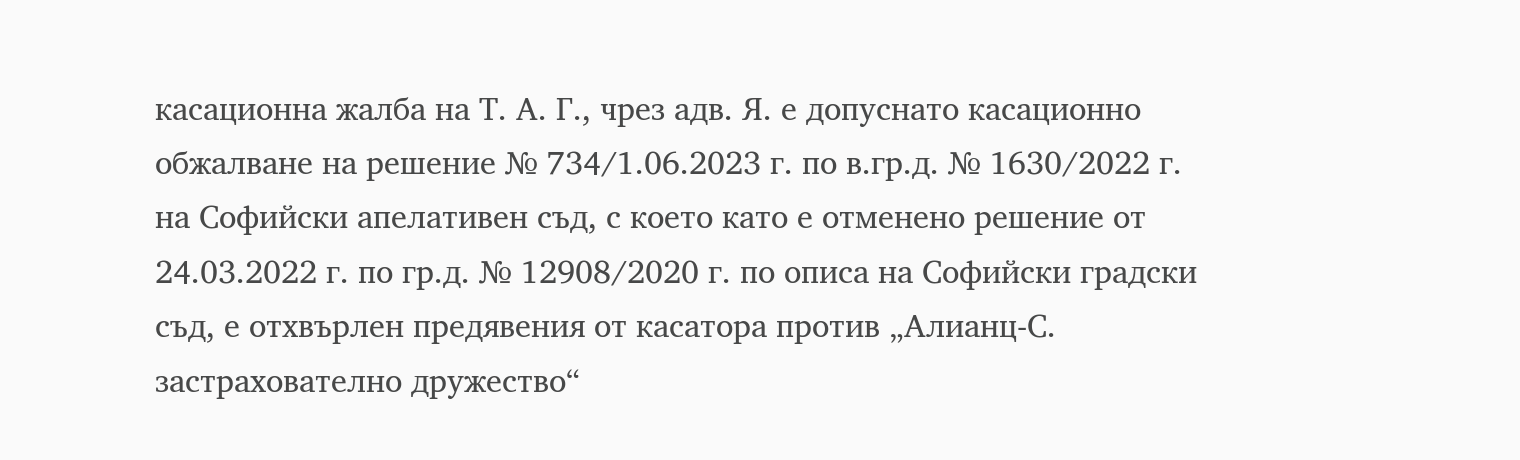касационна жалба на Т. А. Г., чрез адв. Я. е допуснато касационно обжалване на решение № 734/1.06.2023 г. по в.гр.д. № 1630/2022 г. на Софийски апелативен съд, с което като е отменено решение от 24.03.2022 г. по гр.д. № 12908/2020 г. по описа на Софийски градски съд, е отхвърлен предявения от касатора против „Алианц-С. застрахователно дружество“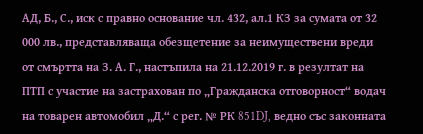АД, Б., С., иск с правно основание чл. 432, ал.1 КЗ за сумата от 32 000 лв., представляваща обезщетение за неимуществени вреди от смъртта на З. А. Г., настъпила на 21.12.2019 г. в резултат на ПТП с участие на застрахован по „Гражданска отговорност“ водач на товарен автомобил „Д.“ с рег. № РК 851DJ, ведно със законната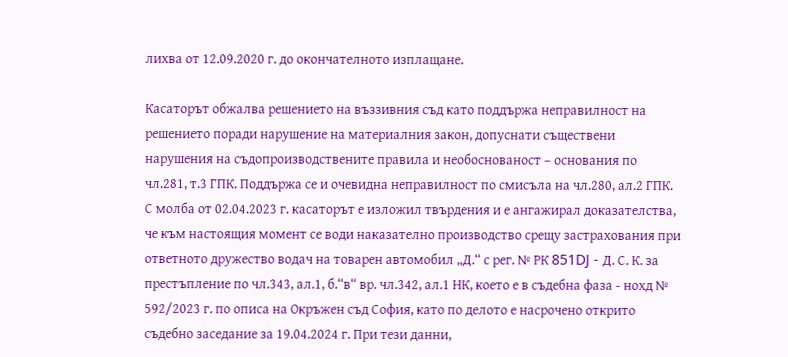лихва от 12.09.2020 г. до окончателното изплащане.

Касаторът обжалва решението на въззивния съд като поддържа неправилност на решението поради нарушение на материалния закон, допуснати съществени нарушения на съдопроизводствените правила и необоснованост – основания по чл.281, т.3 ГПК. Поддържа се и очевидна неправилност по смисъла на чл.280, ал.2 ГПК. С молба от 02.04.2023 г. касаторът е изложил твърдения и е ангажирал доказателства, че към настоящия момент се води наказателно производство срещу застрахования при ответното дружество водач на товарен автомобил „Д.“ с рег. № РК 851DJ - Д. С. К. за престъпление по чл.343, ал.1, б.“в“ вр. чл.342, ал.1 НК, което е в съдебна фаза - нохд № 592/2023 г. по описа на Окръжен съд София, като по делото е насрочено открито съдебно заседание за 19.04.2024 г. При тези данни,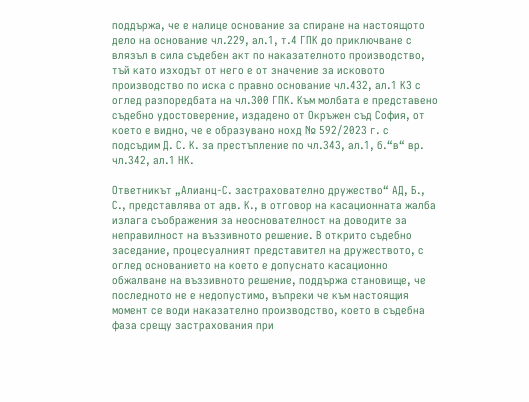поддържа, че е налице основание за спиране на настоящото дело на основание чл.229, ал.1, т.4 ГПК до приключване с влязъл в сила съдебен акт по наказателното производство, тъй като изходът от него е от значение за исковото производство по иска с правно основание чл.432, ал.1 КЗ с оглед разпоредбата на чл.300 ГПК. Към молбата е представено съдебно удостоверение, издадено от Окръжен съд София, от което е видно, че е образувано нохд № 592/2023 г. с подсъдим Д. С. К. за престъпление по чл.343, ал.1, б.“в“ вр. чл.342, ал.1 НК.

Ответникът „Алианц-С. застрахователно дружество“ АД, Б., С., представлява от адв. К., в отговор на касационната жалба излага съображения за неоснователност на доводите за неправилност на въззивното решение. В открито съдебно заседание, процесуалният представител на дружеството, с оглед основанието на което е допуснато касационно обжалване на въззивното решение, поддържа становище, че последното не е недопустимо, въпреки че към настоящия момент се води наказателно производство, което в съдебна фаза срещу застрахования при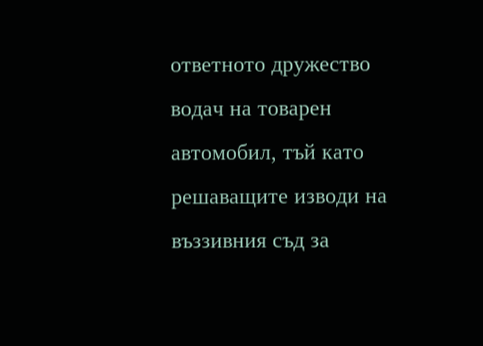ответното дружество водач на товарен автомобил, тъй като решаващите изводи на въззивния съд за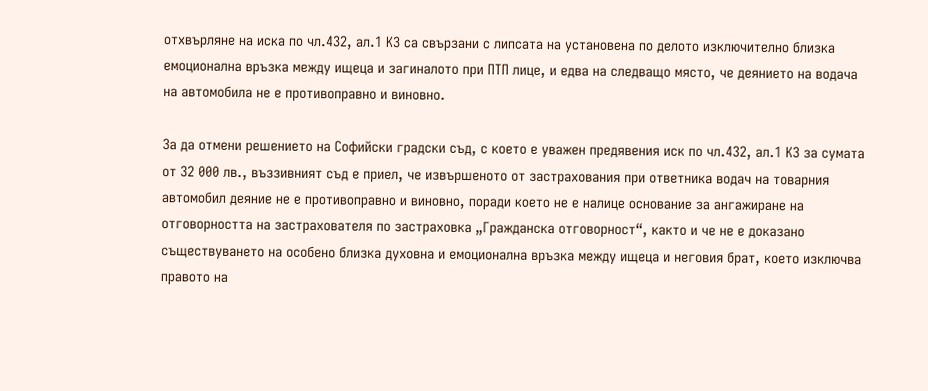отхвърляне на иска по чл.432, ал.1 КЗ са свързани с липсата на установена по делото изключително близка емоционална връзка между ищеца и загиналото при ПТП лице, и едва на следващо място, че деянието на водача на автомобила не е противоправно и виновно.

За да отмени решението на Софийски градски съд, с което е уважен предявения иск по чл.432, ал.1 КЗ за сумата от 32 000 лв., въззивният съд е приел, че извършеното от застрахования при ответника водач на товарния автомобил деяние не е противоправно и виновно, поради което не е налице основание за ангажиране на отговорността на застрахователя по застраховка „Гражданска отговорност“, както и че не е доказано съществуването на особено близка духовна и емоционална връзка между ищеца и неговия брат, което изключва правото на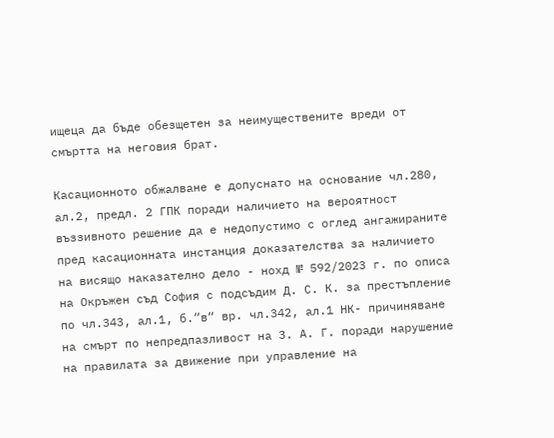ищеца да бъде обезщетен за неимуществените вреди от смъртта на неговия брат.

Касационното обжалване е допуснато на основание чл.280, ал.2, предл. 2 ГПК поради наличието на вероятност въззивното решение да е недопустимо с оглед ангажираните пред касационната инстанция доказателства за наличието на висящо наказателно дело - нохд № 592/2023 г. по описа на Окръжен съд София с подсъдим Д. С. К. за престъпление по чл.343, ал.1, б.“в“ вр. чл.342, ал.1 НК- причиняване на смърт по непредпазливост на З. А. Г. поради нарушение на правилата за движение при управление на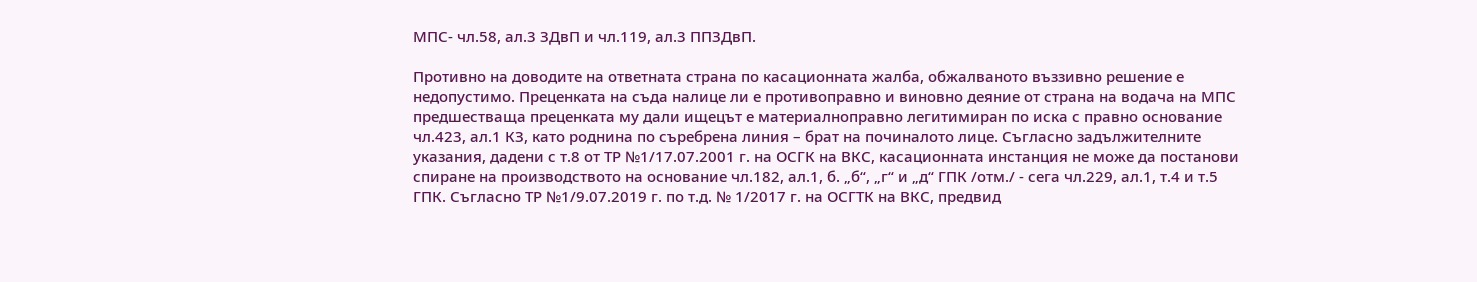МПС- чл.58, ал.3 ЗДвП и чл.119, ал.3 ППЗДвП.

Противно на доводите на ответната страна по касационната жалба, обжалваното въззивно решение е недопустимо. Преценката на съда налице ли е противоправно и виновно деяние от страна на водача на МПС предшестваща преценката му дали ищецът е материалноправно легитимиран по иска с правно основание чл.423, ал.1 КЗ, като роднина по съребрена линия – брат на починалото лице. Съгласно задължителните указания, дадени с т.8 от ТР №1/17.07.2001 г. на ОСГК на ВКС, касационната инстанция не може да постанови спиране на производството на основание чл.182, ал.1, б. „б“, „г“ и „д“ ГПК /отм./ - сега чл.229, ал.1, т.4 и т.5 ГПК. Съгласно ТР №1/9.07.2019 г. по т.д. № 1/2017 г. на ОСГТК на ВКС, предвид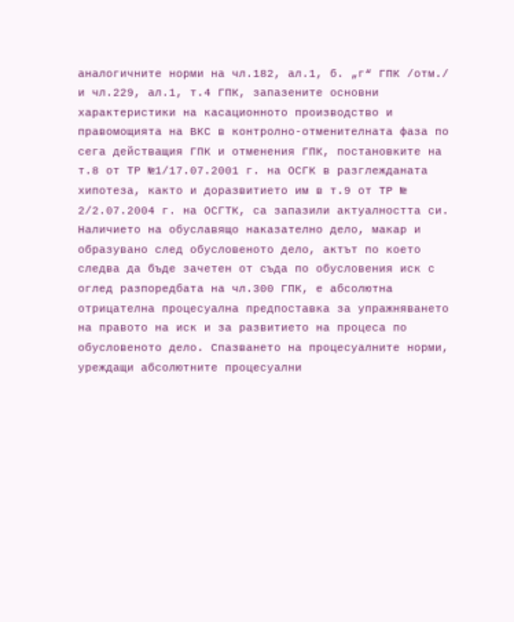аналогичните норми на чл.182, ал.1, б. „г“ ГПК /отм./ и чл.229, ал.1, т.4 ГПК, запазените основни характеристики на касационното производство и правомощията на ВКС в контролно-отменителната фаза по сега действащия ГПК и отменения ГПК, постановките на т.8 от ТР №1/17.07.2001 г. на ОСГК в разглежданата хипотеза, както и доразвитието им в т.9 от ТР № 2/2.07.2004 г. на ОСГТК, са запазили актуалността си. Наличието на обуславящо наказателно дело, макар и образувано след обусловеното дело, актът по което следва да бъде зачетен от съда по обусловения иск с оглед разпоредбата на чл.300 ГПК, е абсолютна отрицателна процесуална предпоставка за упражняването на правото на иск и за развитието на процеса по обусловеното дело. Спазването на процесуалните норми, уреждащи абсолютните процесуални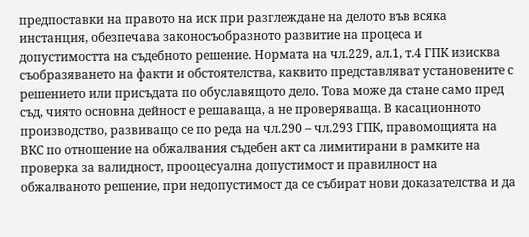предпоставки на правото на иск при разглеждане на делото във всяка инстанция, обезпечава законосъобразното развитие на процеса и допустимостта на съдебното решение. Нормата на чл.229, ал.1, т.4 ГПК изисква съобразяването на факти и обстоятелства, каквито представляват установените с решението или присъдата по обуславящото дело. Това може да стане само пред съд, чиято основна дейност е решаваща, а не проверяваща. В касационното производство, развиващо се по реда на чл.290 – чл.293 ГПК, правомощията на ВКС по отношение на обжалвания съдебен акт са лимитирани в рамките на проверка за валидност, прооцесуална допустимост и правилност на обжалваното решение, при недопустимост да се събират нови доказателства и да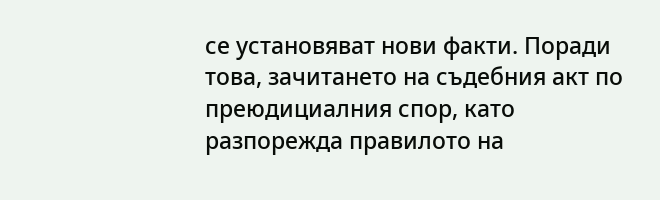се установяват нови факти. Поради това, зачитането на съдебния акт по преюдициалния спор, като разпорежда правилото на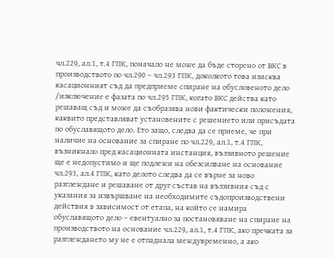чл.229, ал.1, т.4 ГПК, поначало не може да бъде сторено от ВКС в производството по чл.290 – чл.293 ГПК, доколкото това изисква касационният съд да предприеме спиране на обусловеното дело /изключение е фазата по чл.295 ГПК, когато ВКС действа като решаващ съд и може да съобразява нови фактически положения, каквито представляват установените с решението или присъдата по обуславящото дело. Ето защо, следва да се приеме, че при наличие на основание за спиране по чл.229, ал.1, т.4 ГПК, възникнало пред касационната инстанция, въззивното решение ще е недопустимо и ще подлежи на обезсилване на основание чл.293, ал.4 ГПК, като делото следва да се върне за ново разглеждане и решаване от друг състав на въззивния съд с указания за извършване на необходимите съдопроизводствени действия в зависимост от етапа, на който се намира обуславящото дело – евентуално за постановяване на спиране на производството на основание чл.229, ал.1, т.4 ГПК, ако пречката за разглеждането му не е отпаднала междувременно, а ако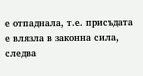е отпаднала, т.е. присъдата е влязла в законна сила, следва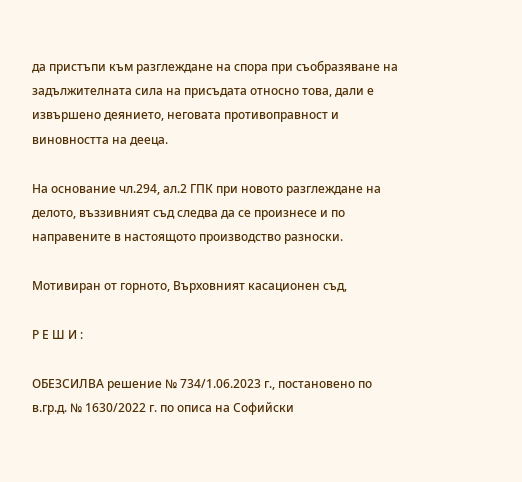да пристъпи към разглеждане на спора при съобразяване на задължителната сила на присъдата относно това, дали е извършено деянието, неговата противоправност и виновността на дееца.

На основание чл.294, ал.2 ГПК при новото разглеждане на делото, въззивният съд следва да се произнесе и по направените в настоящото производство разноски.

Мотивиран от горното, Върховният касационен съд,

Р Е Ш И :

ОБЕЗСИЛВА решение № 734/1.06.2023 г., постановено по в.гр.д. № 1630/2022 г. по описа на Софийски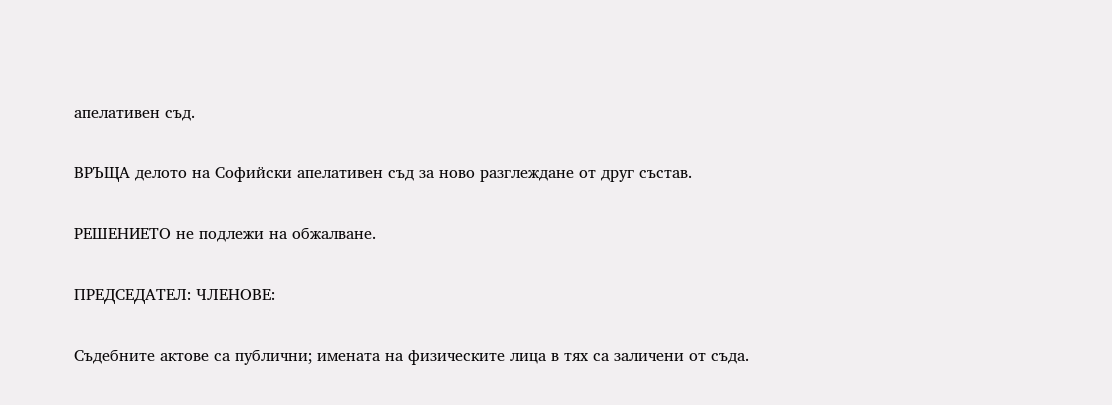апелативен съд.

ВРЪЩА делото на Софийски апелативен съд за ново разглеждане от друг състав.

РЕШЕНИЕТО не подлежи на обжалване.

ПРЕДСЕДАТЕЛ: ЧЛЕНОВЕ:

Съдебните актове са публични; имената на физическите лица в тях са заличени от съда.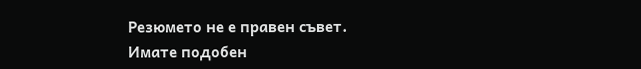Резюмето не е правен съвет. Имате подобен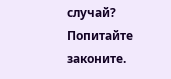случай? Попитайте законите.